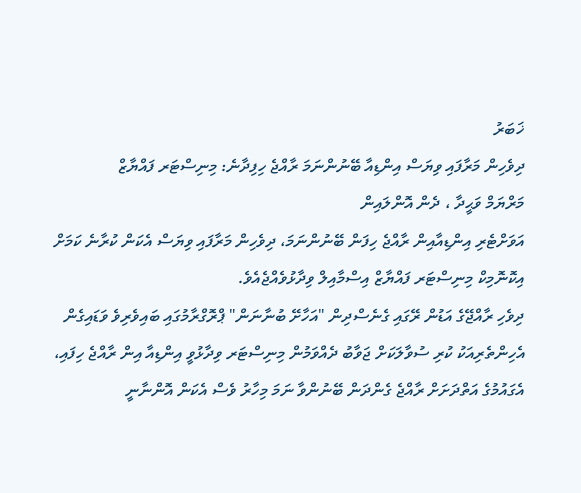ޚަބަރު
ދިވެހިން މަރާފައި ވިޔަސް އިންޑިއާ ބޭނުންނަމަ ރާއްޖެ ހިފިދާނެ: މިނިސްޓަރ ފައްޔާޒް
މަރްޔަމް ވަޙީދާ ، ދެން އޮންލައިން
އަވަށްޓެރި އިންޑިއާއިން ރާއްޖެ ހިފަން ބޭނުންނަމަ، ދިވެހިން މަރާފައި ވިޔަސް އެކަން ކުރާނެ ކަމަށް އިކޮނޮމިކް މިނިސްޓަރ ފައްޔާޒް އިސްމާއިލް ވިދާޅުވެއްޖެއެވެ.
ދިވެހި ރާއްޖޭގެ އަޑުން ރޭގައި ގެނެސްދިން "އަހާށޭ ބުނާނަން" ޕްރޮގްރާމުގައި ބައިވެރިވެ ވަޑައިގެން އެހިންތެރިއަކު ކުރި ސުވާލަކަށް ޖަވާބު ދެއްވަމުން މިނިސްޓަރ ވިދާޅުވީ އިންޑިއާ އިން ރާއްޖެ ހިފައި، އެގައުމުގެ އަތްދަށަށް ރާއްޖެ ގެންދަން ބޭނުންވާ ނަމަ މިހާރު ވެސް އެކަން އޮންނާނީ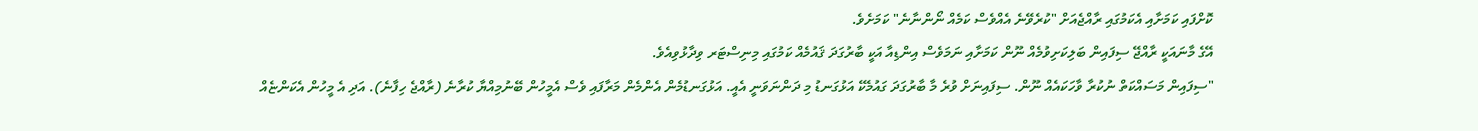ކޮށްފައި ކަމަށާއި އެކަމުގައި ރާއްޖެއަށް "ކުރެވޭނެ އެއްވެސް ކަމެއް ނޯންނާނެ" ކަމަށެވެ.
އޭގެ މާނައަކީ ރާއްޖޭ ސިފައިން ބަލިކަށިވުމެއް ނޫން ކަމަށާއި ނަމަވެސް އިންޑިއާ އަކީ ބާރުގަދަ ޤައުމެއް ކަމުގައި މިނިސްޓަރ ވިދާޅުވިއެވެ.
"ސިފައިން މަސައްކަތް ނުކުރާ ވާހަކައެއް ނޫން. ސިފައިނަށް ވުރެ މާ ބާރުގަދަ ގައުމެކޭ އަޅުގަނޑު މި ދަންނަވަނީ އެއީ. އަޅުގަނޑުމެން އެންމެން މަރާފައި ވެސް އެމީހުން ބޭނުމިއްޔާ ކުރާނެ (ރާއްޖެ ހިފާނެ). އަދި އެ މީހުން އެކަންޏެއް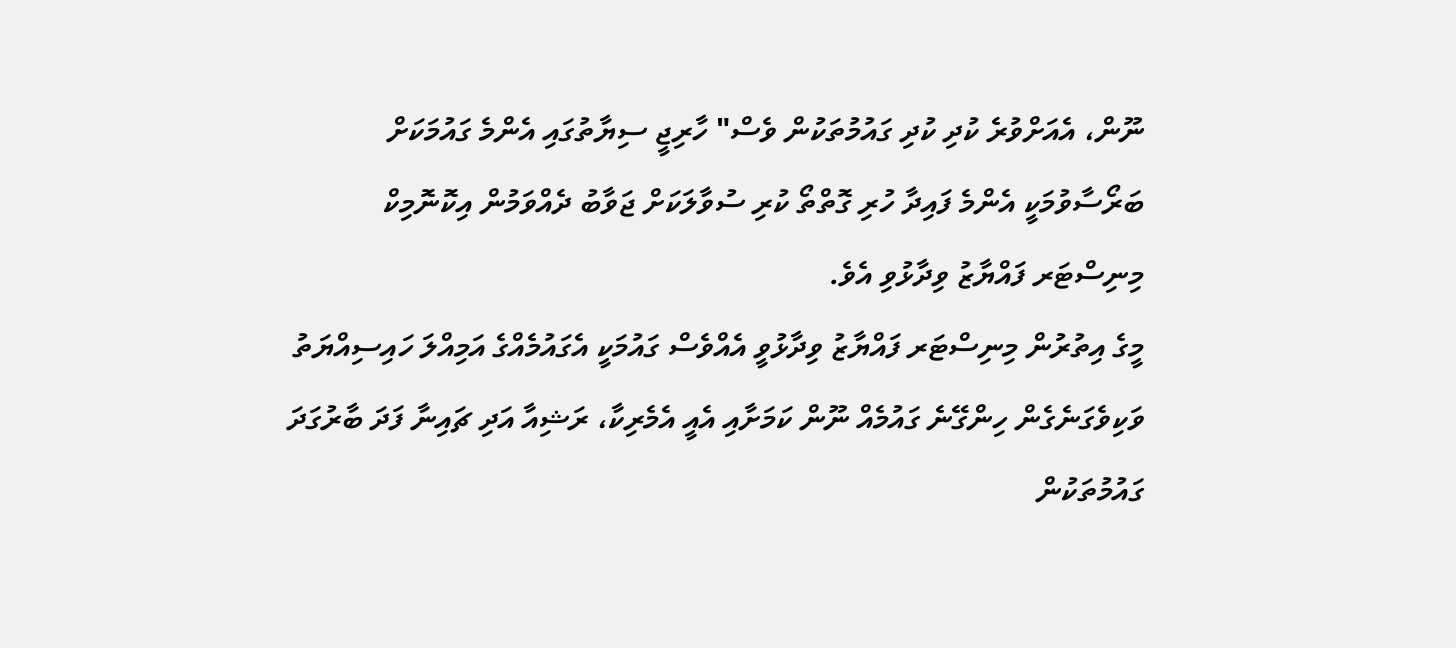ނޫން، އެއަށްވުރެ ކުދި ކުދި ގައުމުތަކުން ވެސް" ހާރިޖީ ސިޔާތުގައި އެންމެ ގައުމަކަށް ބަރޯސާވުމަކީ އެންމެ ފައިދާ ހުރި ގޮތްތޯ ކުރި ސުވާލަކަށް ޖަވާބު ދެއްވަމުން އިކޮނޮމިކް މިނިސްޓަރ ފައްޔާޒު ވިދާޅުވި އެވެ.
މީގެ އިތުރުން މިނިސްޓަރ ފައްޔާޒު ވިދާޅުވީ އެއްވެސް ގައުމަކީ އެގައުމެއްގެ އަމިއްލަ ހައިސިއްޔަތު ވަކިވެގަނެގެން ހިންގޭނެ ގައުމެއް ނޫން ކަމަށާއި އެއީ އެމެރިކާ، ރަޝިއާ އަދި ޗައިނާ ފަދަ ބާރުގަދަ ގައުމުތަކުން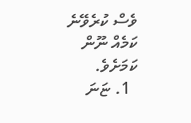ވެސް ކުރެވޭނެ ކަމެއް ނޫން ކަމަށެވެ.
  1. ޏަނަ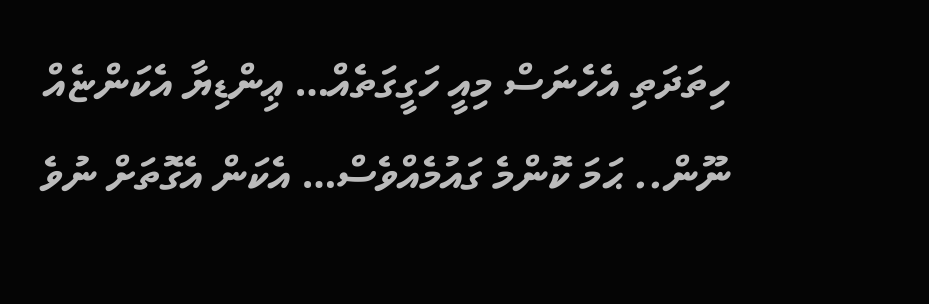ހިތަދަތި އެހެނަސް މިއީ ހަގީގަތެއް… ޢިންޑިޔާ އެކަންޏެއް ނޫން.. ޙަމަ ކޮންމެ ގައުމެއްވެސް… އެކަން އެގޮތަށް ނުވެ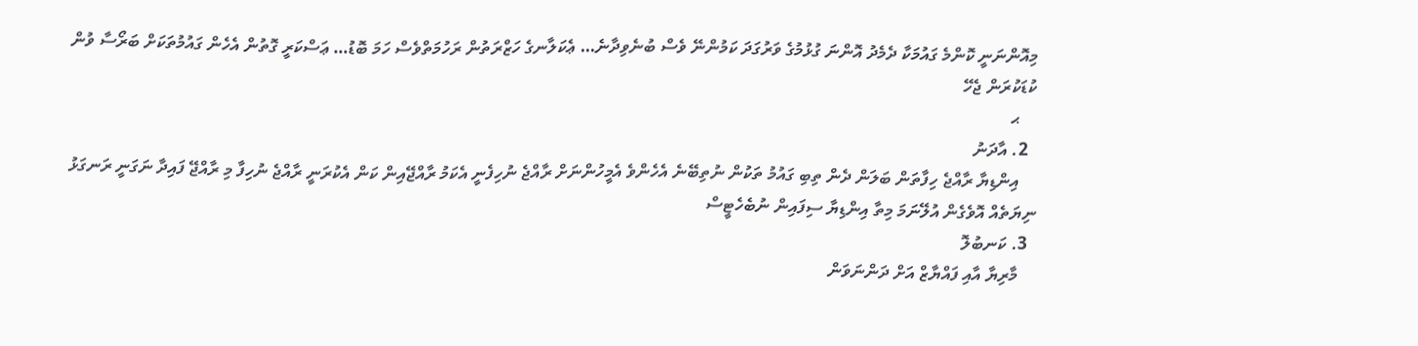މިއޮންނަނީ ކޮންމެ ގައުމަކާ ދެމެދު އޮންނަ ގުޅުމުގެ ވަރުގަދަ ކަމުންނޭ ވެސް ބުނެވިދާނެ… ޢެކަލާނގެ ހަޒްރަތުން ރަހުމަތްވެސް ހަމަ ބޮޑު… ޢަސްކަރީ ގޮތުން އެހެން ގައުމުތަކަށް ބަރޯސާ ވުން ކުޑަކުރަން ޖެހޭ
    ޙ
  2. އާދަނު
    އިންޑިޔާ ރާއްޖެ ހިފާތަން ބަލަން ދެން ތިބި ގައުމު ތަކުން ނުތިބޭނެ އެހެންވެ އެމީހުންނަށް ރާއްޖެ ނުހިފެނީ އެކަމު ރާއްޖޭއިން ކަން އެކުރަނީ ރާއްޖެ ނުހިފާ މި ރާއްޖޭ ފައިދާ ނަގަނީ ރަނގަޅު ނިޔަތެއް އޮވެގެން އުލޭނަމަ މިތާ އިންޑިޔާ ސިފައިން ނުބެހެޓީސް
  3. ކަނބުލޮ
    މާރިޔާ އާއި ފައްޔާޒް އަށް ދަންނަވަން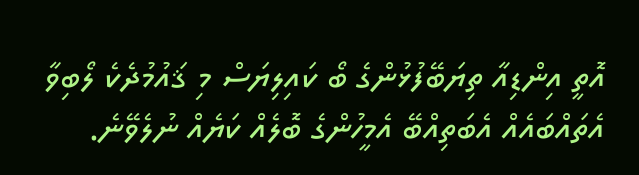އޮތީ އިންޑިއާ ތިޔަބޭފުޅުންގެ ބޯ ކައިލިޔަސް މި ޤައުމުދެކެ ލޯބިވާ އެތައްބައެއް އެބަތިއްބޭ އެމީހުންގެ ބޮލެއް ކަޔެއް ނުލެވޭނެ.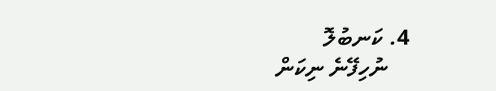4. ކަނބުލޮ
    ނުހިފޭނެ ނިކަން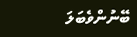ބޭނުންވެބަލަ